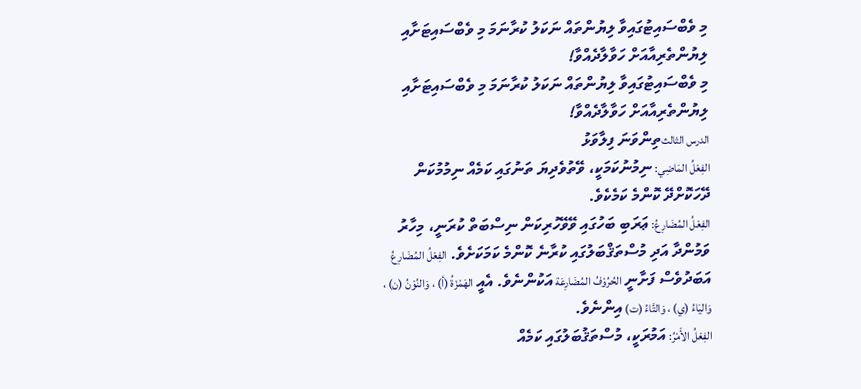މި ވެބްސައިޓުގައިވާ ލިޔުންތައް ނަކަލު ކުރާނަމަ މި ވެބްސައިޓަށާއި ލިޔުންތެރިއާއަށް ހަވާލާދެއްވާ!
މި ވެބްސައިޓުގައިވާ ލިޔުންތައް ނަކަލު ކުރާނަމަ މި ވެބްސައިޓަށާއި ލިޔުންތެރިއާއަށް ހަވާލާދެއްވާ!
الدرس الثالثތިންވަނަ ފިލާވަޅު
الفِعْلُ المَاضِي: ނިމުނުކަމަކީ، ވޭތުވެދިޔަ ތަނުގައި ކަމެއް ނިމުމުކަން ދޭހަކޮށްދޭ ކޮންމެ ކަމެކެވެ.
الفِعْلُ المُضَارِعُ: ޢަރަބި ބަހުގައި ވޭވޭހުރިކަން ނިސްބަތް ކުރަނީ، މިހާރު ވަމުންދާ އަދި މުސްތަޤްބަލުގައި ކުރާނެ ކޮންމެ ކަމަކަށެވެ. الفِعْلُ المُضَارِعُ އަބަދުވެސް ފަށާނީ الحُرُوْفُ المُضَارِعَة އަކުންނެވެ. އެއީ الهَمْزَةُ (أ) ، وَالنُوْنُ (ن) ، وَاليَاءُ (ي) ، وَالتَّاءُ (ت) އިންނެވެ.
الفِعْلُ الأَمْرُ: އަމުރަކީ، މުސްތަޤުބަލުގައި ކަމެއް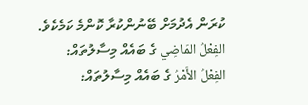ކުރަން އެދުމަށް ބޭނުންކުރާ ކޮންމެ ކަމެކެވެ.
الفِعْلُ المَاضِي ގެ ބައެއް މިސާލުތައް:
الفِعْلُ الأَمْرُ ގެ ބައެއް މިސާލުތައް: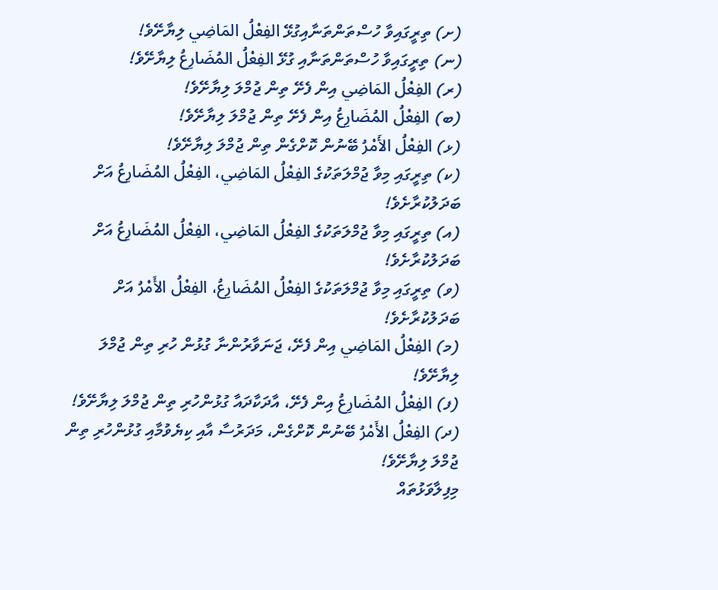(ށ) ތިރީގައިވާ ހުސްތަންތަނާއިގުޅޭ الفِعْلُ المَاضِي ލިޔާށޭވެ!
(ނ) ތިރީގައިވާ ހުސްތަންތަނާއި ގުޅޭ الفِعْلُ المُضَارِعُ ލިޔާށޭވެ!
(ރ) الفِعْلُ المَاضِي އިން ފެށޭ ތިން ޖުމްލަ ލިޔާށޭވެ!
(ބ) الفِعْلُ المُضَارِعُ އިން ފެށޭ ތިން ޖުމްލަ ލިޔާށޭވެ!
(ޅ) الفِعْلُ الأَمْرُ ބޭނުން ކޮށްގެން ތިން ޖުމްލަ ލިޔާށޭވެ!
(ކ) ތިރީގައި މިވާ ޖުމްލަތަކުގެ الفِعْلُ المَاضِي، الفِعْلُ المُضَارِعُ އަށް ބަދަލުކުރާށެވެ!
(އ) ތިރީގައި މިވާ ޖުމްލަތަކުގެ الفِعْلُ المَاضِي، الفِعْلُ المُضَارِعُ އަށް ބަދަލުކުރާށެވެ!
(ވ) ތިރީގައި މިވާ ޖުމްލަތަކުގެ الفِعْلُ المُضَارِعُ، الفِعْلُ الأَمْرُ އަށް ބަދަލުކުރާށެވެ!
(މ) الفِعْلُ المَاضِي އިން ފެށޭ، ޖަނަވާރުންނާ ގުޅުން ހުރި ތިން ޖުމްލަ ލިޔާށޭވެ!
(ފ) الفِعْلُ المُضَارِعُ އިން ފެށޭ، އާދަކާދައާ ގުޅުންހުރި ތިން ޖުމްލަ ލިޔާށޭވެ!
(ދ) الفِعْلُ الأَمْرُ ބޭނުން ކޮށްގެން، މަދަރުސާ އާއި ކިޔެވުމާއި ގުޅުންހުރި ތިން ޖުމްލަ ލިޔާށޭވެ!
މިފިލާވަޅުތައް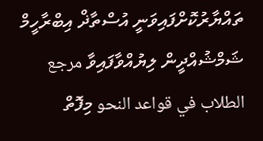ތައްޔާރުކޮށްފައިވަނީ އުސްތާޛް އިބްރާހީމް ޝަމްޝުއްދީން ލިޔުއްވާފައިވާ مرجع الطلاب في قواعد النحو މިފޮތް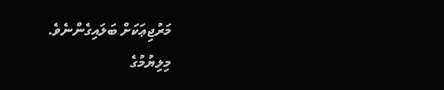މަރުޖިޢަކަށް ބަލައިގެންނެވެ.
މިލިޔުމުގެ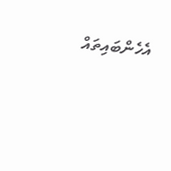އެހެންބައިތައް